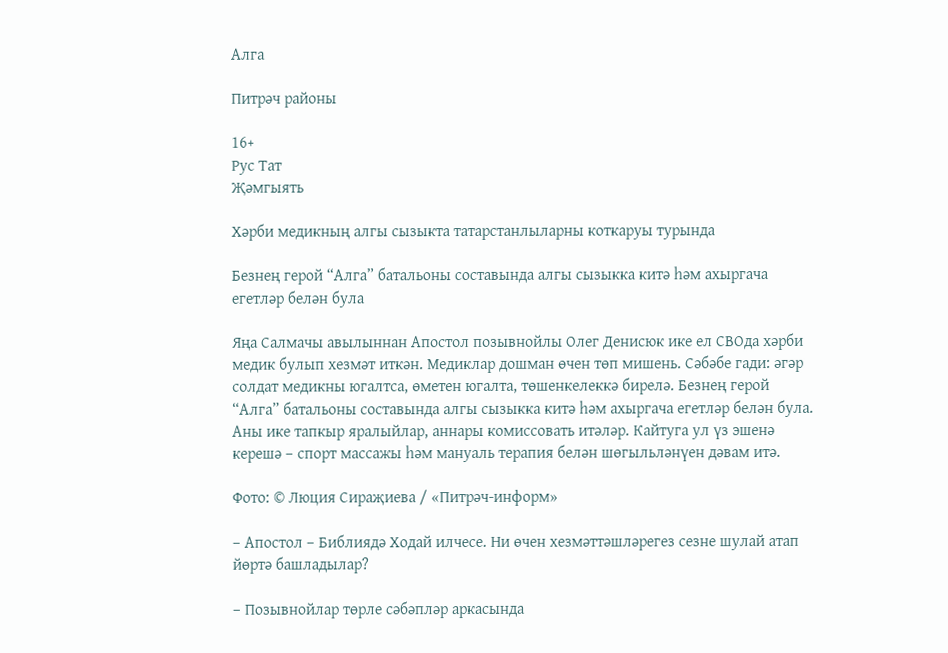Алга

Питрәч районы

16+
Рус Тат
Җәмгыять

Хәрби медикның алгы сызыкта татарстанлыларны коткаруы турында

Безнең герой “Алга” батальоны составында алгы сызыкка китә һәм ахыргача егетләр белән була

Яңа Салмачы авылыннан Апостол позывнойлы Олег Денисюк ике ел СВОда хәрби медик булып хезмәт иткән. Медиклар дошман өчен төп мишень. Сәбәбе гади: әгәр солдат медикны югалтса, өметен югалта, төшенкелеккә бирелә. Безнең герой “Алга” батальоны составында алгы сызыкка китә һәм ахыргача егетләр белән була. Аны ике тапкыр яралыйлар, аннары комиссовать итәләр. Кайтуга ул үз эшенә керешә – спорт массажы һәм мануаль терапия белән шөгыльләнүен дәвам итә.

Фото: © Люция Сираҗиева / «Питрәч-информ»

– Апостол – Библиядә Ходай илчесе. Ни өчен хезмәттәшләрегез сезне шулай атап йөртә башладылар?

– Позывнойлар төрле сәбәпләр аркасында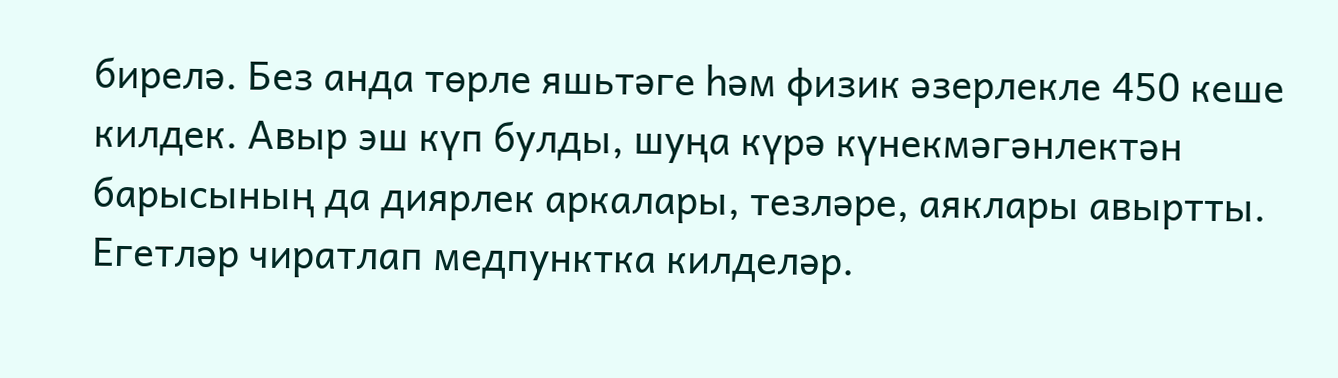бирелә. Без анда төрле яшьтәге һәм физик әзерлекле 450 кеше килдек. Авыр эш күп булды, шуңа күрә күнекмәгәнлектән барысының да диярлек аркалары, тезләре, аяклары авыртты. Егетләр чиратлап медпунктка килделәр.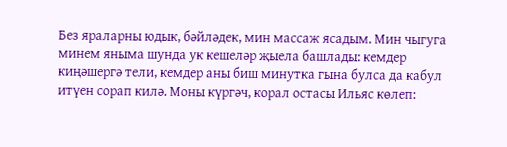Без яраларны юдык, бәйләдек, мин массаж ясадым. Мин чыгуга минем яныма шунда ук кешеләр җыела башлады: кемдер киңәшергә тели, кемдер аны биш минутка гына булса да кабул итүен сорап килә. Моны күргәч, корал остасы Ильяс көлеп: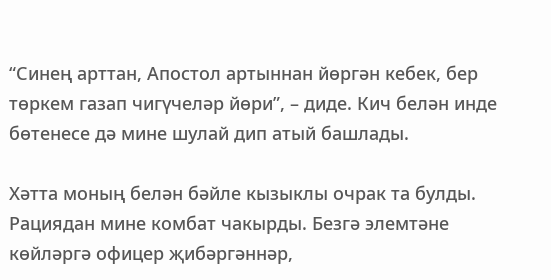“Синең арттан, Апостол артыннан йөргән кебек, бер төркем газап чигүчеләр йөри”, – диде. Кич белән инде бөтенесе дә мине шулай дип атый башлады.

Хәтта моның белән бәйле кызыклы очрак та булды. Рациядан мине комбат чакырды. Безгә элемтәне көйләргә офицер җибәргәннәр,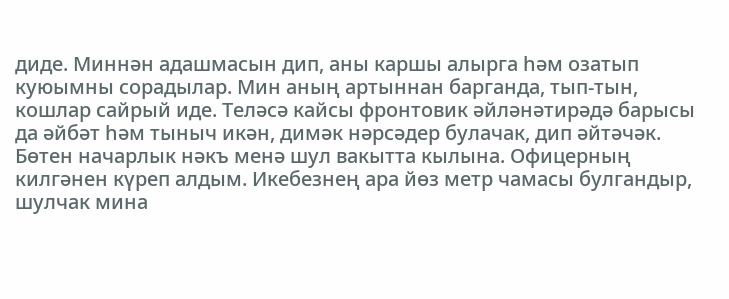диде. Миннән адашмасын дип, аны каршы алырга һәм озатып куюымны сорадылар. Мин аның артыннан барганда, тып-тын, кошлар сайрый иде. Теләсә кайсы фронтовик әйләнәтирәдә барысы да әйбәт һәм тыныч икән, димәк нәрсәдер булачак, дип әйтәчәк. Бөтен начарлык нәкъ менә шул вакытта кылына. Офицерның килгәнен күреп алдым. Икебезнең ара йөз метр чамасы булгандыр, шулчак мина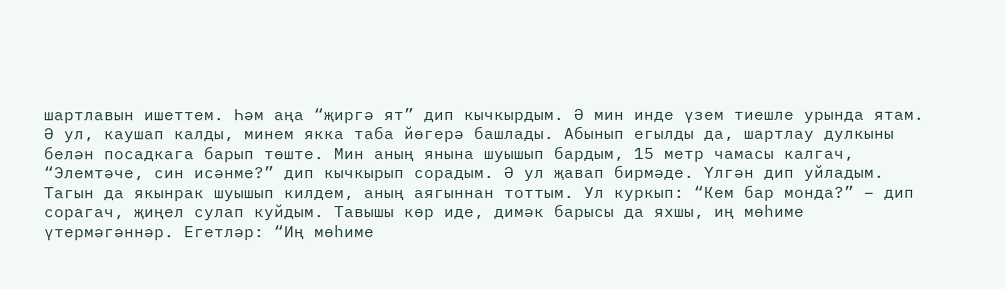шартлавын ишеттем. Һәм аңа “җиргә ят” дип кычкырдым. Ә мин инде үзем тиешле урында ятам. Ә ул, каушап калды, минем якка таба йөгерә башлады. Абынып егылды да, шартлау дулкыны белән посадкага барып төште. Мин аның янына шуышып бардым, 15 метр чамасы калгач, “Элемтәче, син исәнме?” дип кычкырып сорадым. Ә ул җавап бирмәде. Үлгән дип уйладым. Тагын да якынрак шуышып килдем, аның аягыннан тоттым. Ул куркып: “Кем бар монда?” – дип сорагач, җиңел сулап куйдым. Тавышы көр иде, димәк барысы да яхшы, иң мөһиме үтермәгәннәр. Егетләр: “Иң мөһиме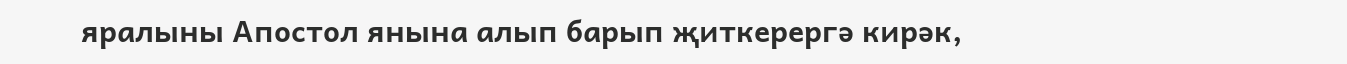яралыны Апостол янына алып барып җиткерергә кирәк,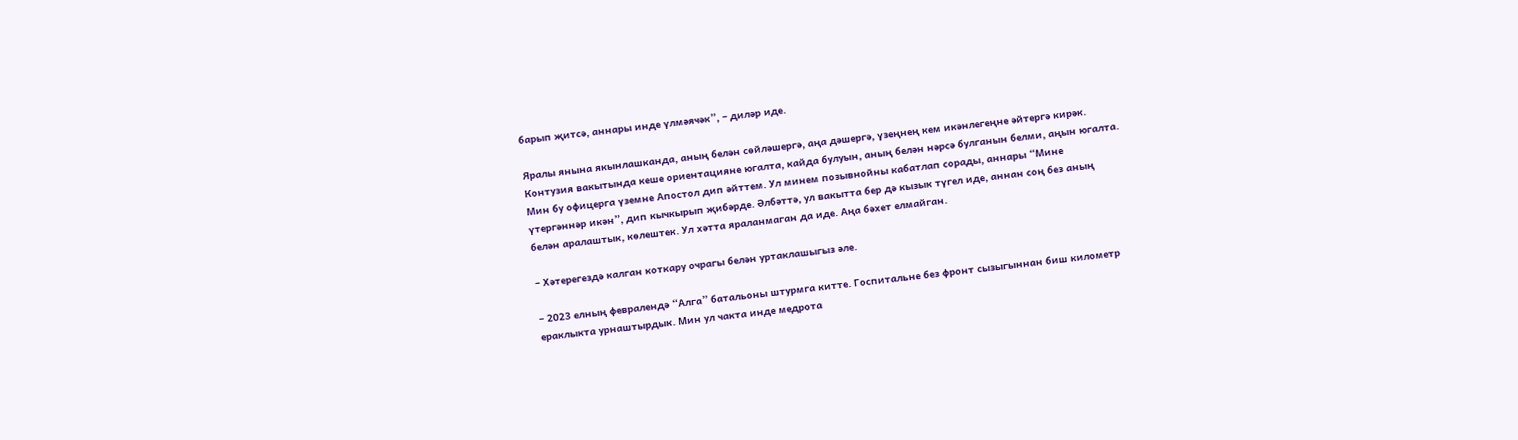барып җитсә, аннары инде үлмәячәк”, – диләр иде.

Яралы янына якынлашканда, аның белән сөйләшергә, аңа дәшергә, үзеңнең кем икәнлегеңне әйтергә кирәк. Контузия вакытында кеше ориентацияне югалта, кайда булуын, аның белән нәрсә булганын белми, аңын югалта. Мин бу офицерга үземне Апостол дип әйттем. Ул минем позывнойны кабатлап сорады, аннары “Мине үтергәннәр икән”, дип кычкырып җибәрде. Әлбәттә, ул вакытта бер дә кызык түгел иде, аннан соң без аның белән аралаштык, көлештек. Ул хәтта яраланмаган да иде. Аңа бәхет елмайган.

– Хәтерегездә калган коткару очрагы белән уртаклашыгыз әле.

– 2023 елның февралендә “Алга” батальоны штурмга китте. Госпитальне без фронт сызыгыннан биш километр ераклыкта урнаштырдык. Мин ул чакта инде медрота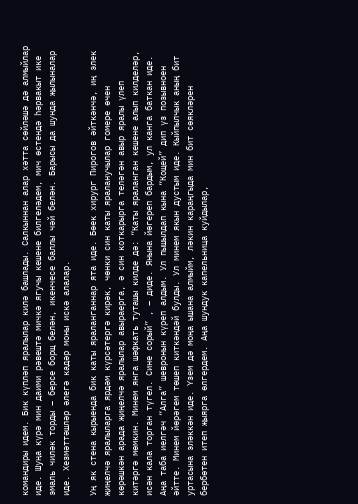командиры идем. Бик күпләп яралылар килә башлады. Салкыннан алар хәтта сөйләшә дә алмыйлар иде. Шуңа күрә мин даими рәвештә мичкә ягучы кешене билгеләдем, мич өстендә һәрвакыт ике эмаль чиләк торды – берсе борщ белән, икенчесе баллы чәй белән. Барысы да шунда җылыналар иде. Хезмәттәшләр әлегә кадәр моны искә алалар.

Уң як стена кырыенда бик каты яраланганнар ята иде. Бөек хирург Пирогов әйткәнчә, иң элек җиңелчә яралыларга ярдәм күрсәтергә кирәк, чөнки син каты яраланучылар гомере өчен көрәшкән арада җиңелчә яралылар авыраерга, ә син коткарырга теләгән авыр яралы үлеп китәргә мөмкин. Минем янга шәфкать туташы килде дә: “Каты яраланган кешене алып килделәр, исән кала торган түгел. Сине сорый” , – диде. Янына йөгереп бардым, ул канга баткан иде. Аңа таба иелгәч “Алга” шевронын күреп алдым. Ул пышылдап кына “Кощей” дип үз позывноен әйтте. Минем йөрәгем төшеп киткәндәй булды. Ул минем якын дустым иде. Кыйпылчык аның бит уртасына эләккән иде. Үзем дә моңа ышана алмыйм, ләкин караңгыда мин бит сөякләрен бербөтен итеп җыярга өлгердем. Аңа шундук капельница куйдылар,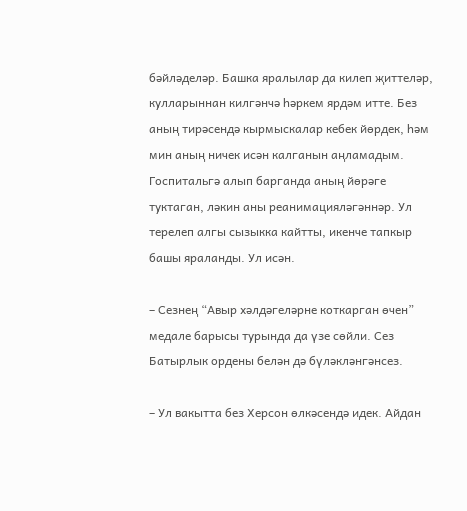бәйләделәр. Башка яралылар да килеп җиттеләр, кулларыннан килгәнчә һәркем ярдәм итте. Без аның тирәсендә кырмыскалар кебек йөрдек, һәм мин аның ничек исән калганын аңламадым. Госпитальгә алып барганда аның йөрәге туктаган, ләкин аны реанимацияләгәннәр. Ул терелеп алгы сызыкка кайтты, икенче тапкыр башы яраланды. Ул исән.

– Сезнең “Авыр хәлдәгеләрне коткарган өчен” медале барысы турында да үзе сөйли. Сез Батырлык ордены белән дә бүләкләнгәнсез.

– Ул вакытта без Херсон өлкәсендә идек. Айдан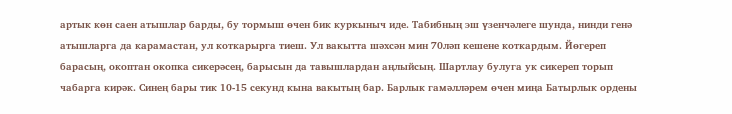артык көн саен атышлар барды, бу тормыш өчен бик куркыныч иде. Табибның эш үзенчәлеге шунда, нинди генә атышларга да карамастан, ул коткарырга тиеш. Ул вакытта шәхсән мин 70ләп кешене коткардым. Йөгереп барасың, окоптан окопка сикерәсең, барысын да тавышлардан аңлыйсың. Шартлау булуга ук сикереп торып чабарга кирәк. Синең бары тик 10-15 секунд кына вакытың бар. Барлык гамәлләрем өчен миңа Батырлык ордены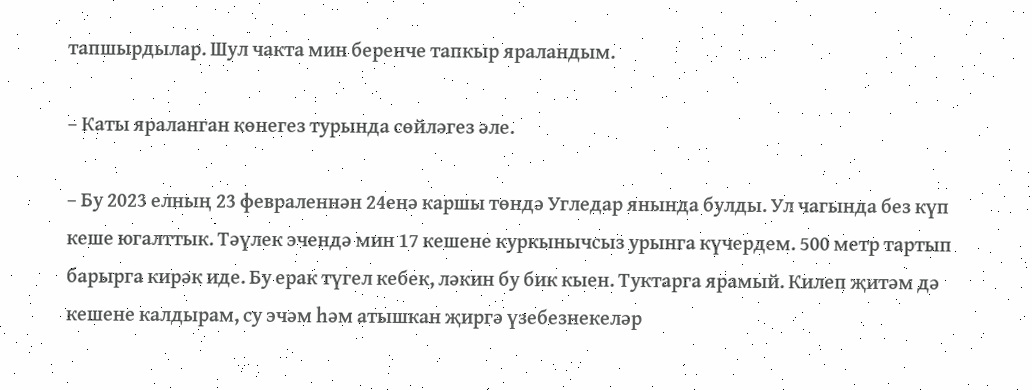тапшырдылар. Шул чакта мин беренче тапкыр яраландым.

– Каты яраланган көнегез турында сөйләгез әле.

– Бу 2023 елның 23 февраленнән 24енә каршы төндә Угледар янында булды. Ул чагында без күп кеше югалттык. Тәүлек эчендә мин 17 кешене куркынычсыз урынга күчердем. 500 метр тартып барырга кирәк иде. Бу ерак түгел кебек, ләкин бу бик кыен. Туктарга ярамый. Килеп җитәм дә кешене калдырам, су эчәм һәм атышкан җиргә үзебезнекеләр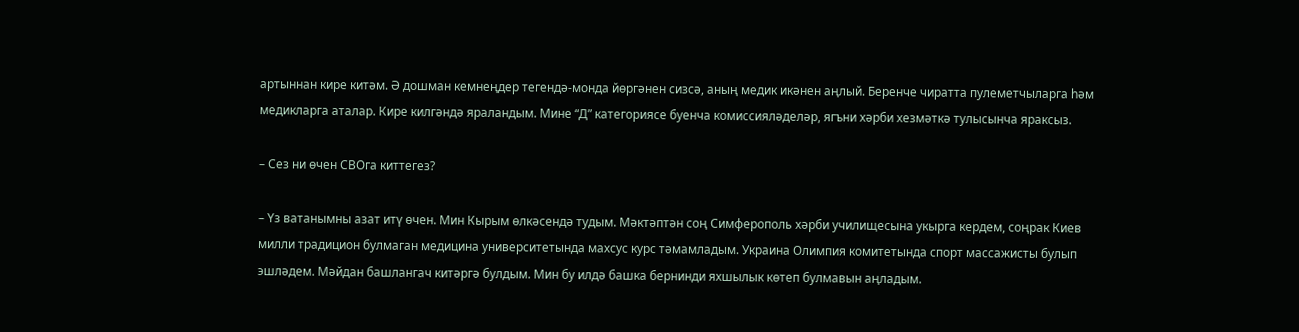артыннан кире китәм. Ә дошман кемнеңдер тегендә-монда йөргәнен сизсә, аның медик икәнен аңлый. Беренче чиратта пулеметчыларга һәм медикларга аталар. Кире килгәндә яраландым. Мине “Д” категориясе буенча комиссияләделәр, ягъни хәрби хезмәткә тулысынча яраксыз.

– Сез ни өчен СВОга киттегез?

– Үз ватанымны азат итү өчен. Мин Кырым өлкәсендә тудым. Мәктәптән соң Симферополь хәрби училищесына укырга кердем, соңрак Киев милли традицион булмаган медицина университетында махсус курс тәмамладым. Украина Олимпия комитетында спорт массажисты булып эшләдем. Мәйдан башлангач китәргә булдым. Мин бу илдә башка бернинди яхшылык көтеп булмавын аңладым.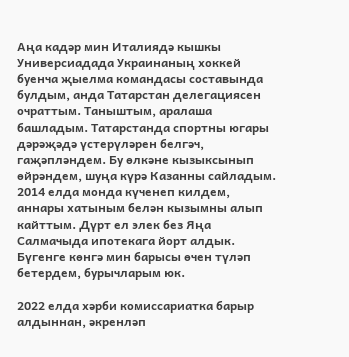Аңа кадәр мин Италиядә кышкы Универсиадада Украинаның хоккей буенча җыелма командасы составында булдым, анда Татарстан делегациясен очраттым. Таныштым, аралаша башладым. Татарстанда спортны югары дәрәҗәдә үстерүләрен белгәч, гаҗәпләндем. Бу өлкәне кызыксынып өйрәндем, шуңа күрә Казанны сайладым. 2014 елда монда күченеп килдем, аннары хатыным белән кызымны алып кайттым. Дүрт ел элек без Яңа Салмачыда ипотекага йорт алдык. Бүгенге көнгә мин барысы өчен түләп бетердем, бурычларым юк.

2022 елда хәрби комиссариатка барыр алдыннан, әкренләп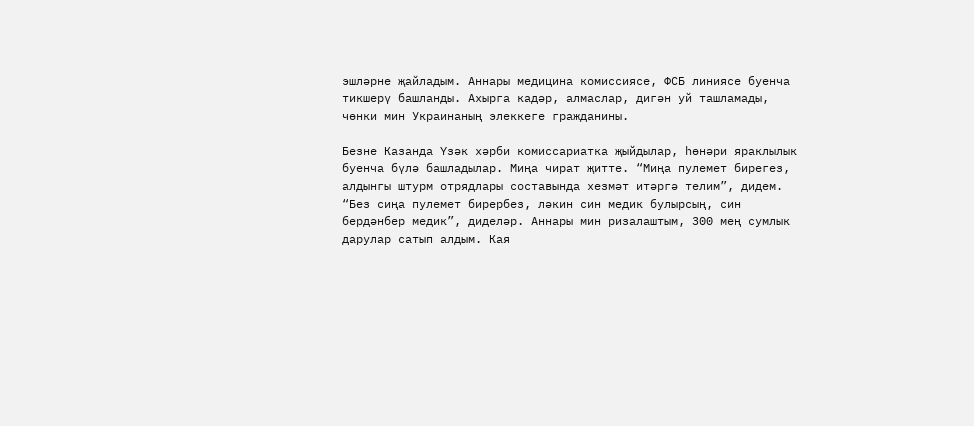эшләрне җайладым. Аннары медицина комиссиясе, ФСБ линиясе буенча тикшерү башланды. Ахырга кадәр, алмаслар, дигән уй ташламады, чөнки мин Украинаның элеккеге гражданины.

Безне Казанда Үзәк хәрби комиссариатка җыйдылар, һөнәри яраклылык буенча бүлә башладылар. Миңа чират җитте. “Миңа пулемет бирегез, алдынгы штурм отрядлары составында хезмәт итәргә телим”, дидем. “Без сиңа пулемет бирербез, ләкин син медик булырсың, син бердәнбер медик”, диделәр. Аннары мин ризалаштым, 300 мең сумлык дарулар сатып алдым. Кая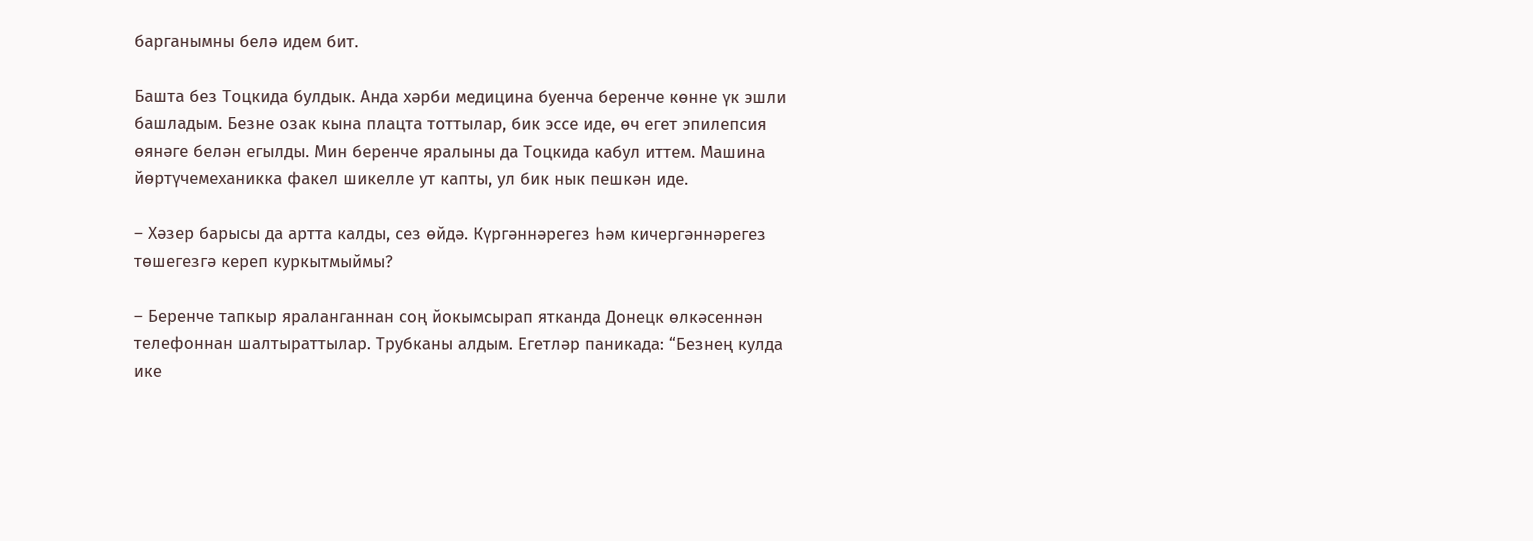барганымны белә идем бит.

Башта без Тоцкида булдык. Анда хәрби медицина буенча беренче көнне үк эшли башладым. Безне озак кына плацта тоттылар, бик эссе иде, өч егет эпилепсия өянәге белән егылды. Мин беренче яралыны да Тоцкида кабул иттем. Машина йөртүчемеханикка факел шикелле ут капты, ул бик нык пешкән иде.

– Хәзер барысы да артта калды, сез өйдә. Күргәннәрегез һәм кичергәннәрегез төшегезгә кереп куркытмыймы?

– Беренче тапкыр яраланганнан соң йокымсырап ятканда Донецк өлкәсеннән телефоннан шалтыраттылар. Трубканы алдым. Егетләр паникада: “Безнең кулда ике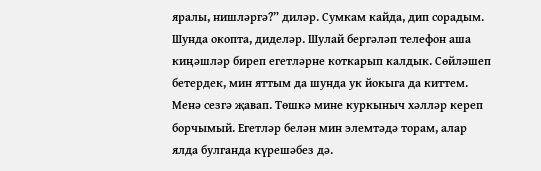яралы, нишләргә?” диләр. Сумкам кайда, дип сорадым. Шунда окопта, диделәр. Шулай бергәләп телефон аша киңәшләр биреп егетләрне коткарып калдык. Сөйләшеп бетердек, мин яттым да шунда ук йокыга да киттем. Менә сезгә җавап. Төшкә мине куркыныч хәлләр кереп борчымый. Егетләр белән мин элемтәдә торам, алар ялда булганда күрешәбез дә.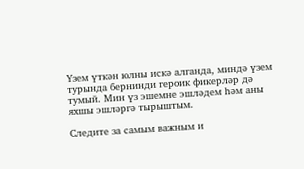Үзем үткән юлны искә алганда, миндә үзем турында бернинди героик фикерләр дә тумый. Мин үз эшемне эшләдем һәм аны яхшы эшләргә тырыштым.

Следите за самым важным и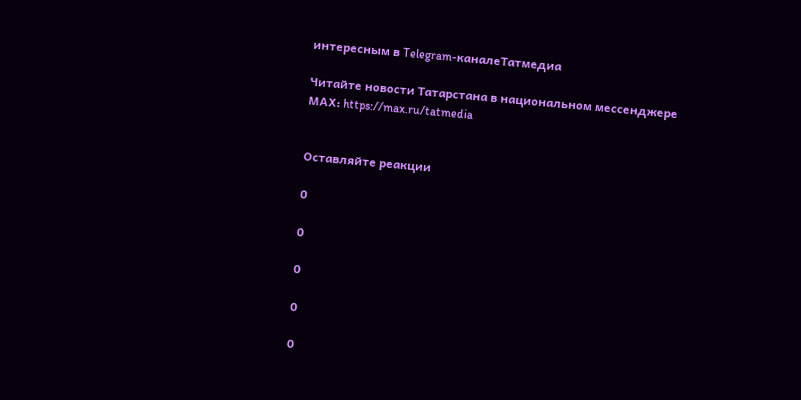интересным в Telegram-каналеТатмедиа

Читайте новости Татарстана в национальном мессенджере MАХ: https://max.ru/tatmedia


Оставляйте реакции

0

0

0

0

0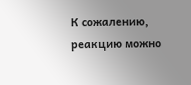К сожалению, реакцию можно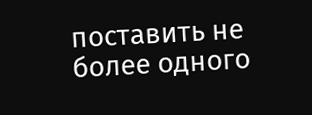поставить не более одного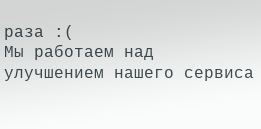раза :(
Мы работаем над улучшением нашего сервиса